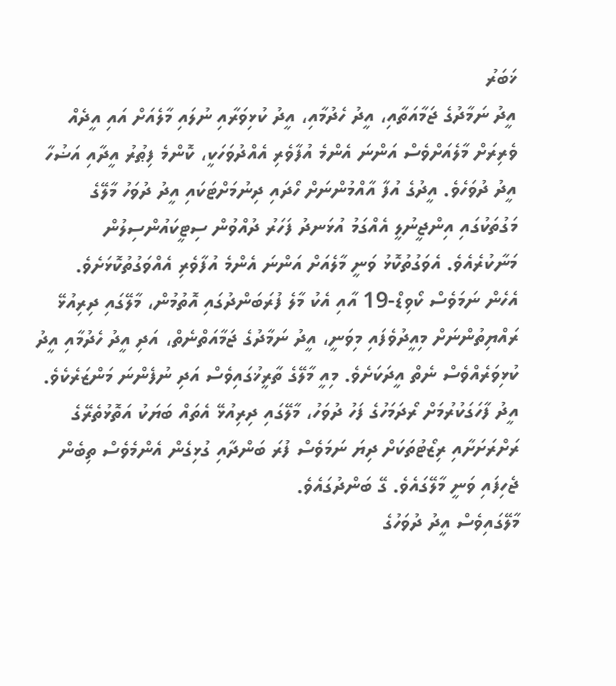ޚަބަރު
އީދު ނަމާދުގެ ޖަމާއަތާއި، އީދު ހެދުމާއި، އީދު ކުޅިވަރާއި ނުލައި މާލެއަށް އައި އީދެއް
ވެރިރަށް މާލެއަށްވެސް އަންނަ އެންމެ އުފާވެރި އެއްދުވަހަކީ، ކޮންމެ ފިޠުރު އީދާއި އަޟުހާ އީދު ދުވަހެވެ. އީދުގެ އުފާ އާއްމުންނަށް ހޯދައި ދިނުމަށްޓަކައި އީދު ދުވަހު މާލޭގެ މަގުތަކުގައި އިންޖީނުލީ އެއްގަމު އުޅަނދު ފަހަރު ދުއްވުން ސިޓީކައުންސިލުން މަނާކުރެއެވެ. އެވަގުތުކޮޅު ވަނީ މާލެއަށް އަންނަ އެންމެ އުފާވެރި އެއްވަގުތުކޮޅަށެވެ.
އެހެން ނަމަވެސް ކޯވިޑް-19 އާއި އެކު މާލެ ފުރަބަންދުގައި އޮތުމުން، މާލޭގައި ދިރިއުޅޭ ރައްޔިތުންނަށް މިއީދުވެފައި މިވަނީ، އީދު ނަމާދުގެ ޖަމާއަތްނެތް، އަދި އީދު ހެދުމާއި އީދު ކުޅިވަރެއްވެސް ނެތް އީދަކަށެވެ. މިއީ މާލޭގެ ތާރީޚުގައިވެސް އަދި ނުފެންނަ މަންޒަރެކެވެ.
އީދު ފާހަގަކުރުމަށް ރޯދަމަހުގެ ފަހު ދުވަހު، މާލޭގައި ދިރިއުޅޭ އެތައް ބަޔަކު އަތޮޅުތެރޭގެ ރަށްރަށަށާއި ރިޒޯޓުތަކަށް ދިޔަ ނަމަވެސް ފުރަ ބަންދާއި ގުޅިގެން އެންމެވެސް ތިބެން ޖެހިފައި ވަނީ މާލޭގައެވެ. ގޭ ބަންދުގައެވެ.
މާލޭގައިވެސް އީދު ދުވަހުގެ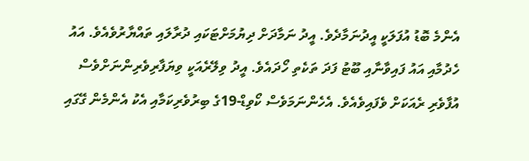އެންމެ ބޮޑު އުފަލަކީ އީދުނަމާދެވެ. އީދު ނަމާދަށް ދިޔުމަށްޓަކައި ދުރާލައި ތައްޔާރުވެއެވެ. އައު ހެދުމާއި އައު ފައިވާނާއި ބޫޓު ފަދަ ތަކެތި ހޯދައެވެ. އީދު ވިލޭރެއަކީ ވިޔަފާރިވެރިންނަށްވެސް އުފާވެރި ރެއަކަށް ވެފައިވެއެވެ. އެހެންނަމަވެސް ކޯވިޑް-19ގެ ބިރުވެރިކަމާއި އެކު އެންމެން ގޭގައި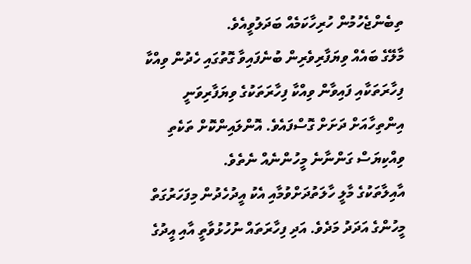ތިބެންޖެހުމުން ހުރިހާކަމެއް ބަދަލުވީއެވެ.
މާލޭގެ ބައެއް ވިޔަފާރިވެރިން ބުނެފައިވާ ގޮތުގައި ހެދުން ވިއްކާ ފިހާރަތަކާއި ފައިވާން ވިއްކާ ފިހާރަތަކުގެ ވިޔަފާރިވަނީ އިންތިހާއަށް ދަށަށް ގޮސްފައެވެ. އޮންލައިންކޮށް ތަކެތި ވިއްކިޔަސް ގަންނާނެ މީހުންނެއް ނެތެވެ.
އާއިލާތަކުގެ މާލީ ހާލަތުދަށްވުމާއި އެކު އީދުހެދުން މިފަހަރުގަތް މީހުންގެ އަދަދު މަދެވެ. އަދި ފިހާރަތައް ނުހުޅުވާތީ އާއި އީދުގެ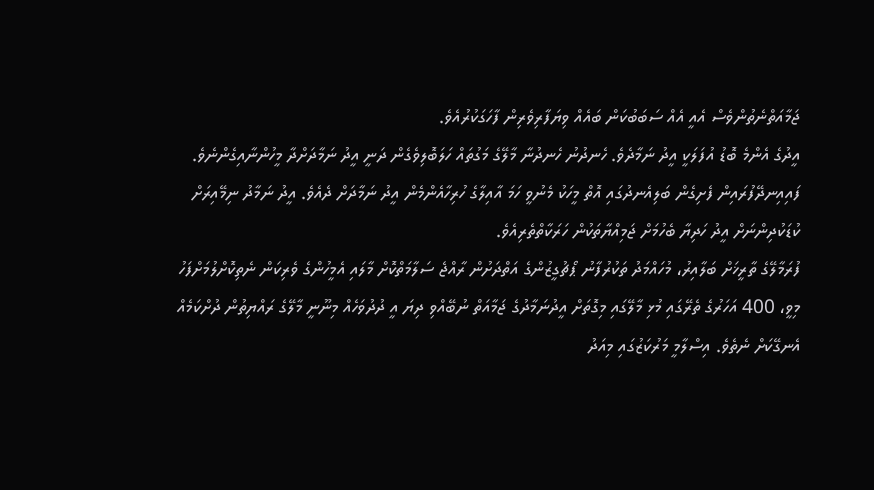ޖަމާއަތްނެތުންވެސް އެއީ އެއް ސަބަބުކަން ބައެއް ވިޔަފާރިވެރިން ފާހަގަކުރުއެވެ.
އީދުގެ އެންމެ ބޮޑު އުފަލަކީ އީދު ނަމާދެވެ. ހެނދުނު ހެނދުނާ މާލޭގެ މަގުތައް ހަލަބޮލިވެގެން ދަނީ އީދު ނަމާދަށްދާ މީހުންނާއިގެންނެވެ. ފައިއިނދޭފުރައިން ފެށިގެން ބަލިއެނދުގައި އޮތް މީހަކު މެނުވީ ހަމަ އާއިލާގެ ހުރިހާއެންމެން އީދު ނަމާދަށް ދެއެވެ. އީދު ނަމާދު ނިމޭއިރަށް ކުޑަކުދިންނަށް އީދު ހަދިޔާ ބެހުމަށް ޖަމިއްޔާތަކުން ހަރަކާތްތެރިއެވެ.
ފުރަމާލޭގެ ތާރީޚަށް ބަލާއިރު، މުހައްމަދު ތަކުރުފާނު ޕޯޗުގީޒުންގެ އަތްދަށުން ރާއްޖެ ސަލާމަތްކޮށް މާލައި އެމީހުންގެ ވެރިކަން ނެތިކޮށްލުމަށްފަހު މިވީ، 400 އަހަރުގެ ތެރޭގައި މުޅި މާލޭގައި މިގޮތަށް އީދުނަމާދުގެ ޖަމާއަތް ނުބޭއްވި ދިޔަ އީ ދުދުވަހެއް މިނޫނީ މާލޭގެ ރައްޔިތުން ދުށްކަމެއް އެނގޭކަށް ނެތެވެ. އިސްލާމީ މަރުކަޒުގައި މިއަދު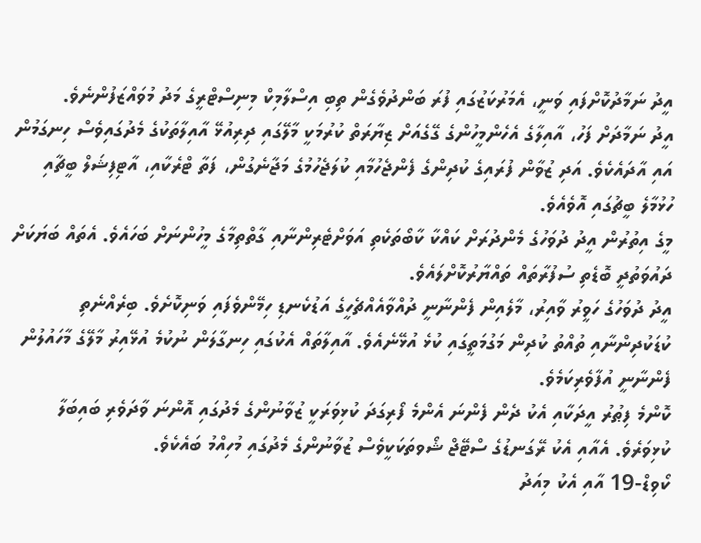އީދު ނަމާދުކޮށްފައި ވަނީ، އެމަރުކަޒުގައި ފުރަ ބަންދުވެގެން ތިބި އިސްލާމިކް މިނިސްޓްރީގެ މަދު މުވައްޒަފުންނެވެ.
އީދު ނަމާދަށް ފަހު، އާއިލާގެ އެހެންމީހުންގެ ގޭގެއަށް ޒިޔާރަތް ކުރުމަކީ މާލޭގައި ދިރިއުޅޭ އާއިލާތަކުގެ މެދުގައިވެސް ހިނގަމުން އައި އާދައެކެވެ. އަދި ޒުވާން ފުރައިގެ ކުދިންގެ ފެންޖެހުމާއި ކުލަޖެހުމުގެ މަޖާނެގުން، ފަތާ ޓްރެކާއި، އާޓިފިޝަލް ބީޗާއި ހުޅުމާލެ ބީޗުގައި އޮވެއެވެ.
މީގެ އިތުރުން އީދު ދުވަހުގެ މެންދުރަށް ކައްކާ ކާބޯތަކެތި އަވަށްޓެރިންނާއި ގާތްތިމާގެ މީހުންނަށް ބަހައެވެ. އެތައް ބަޔަކަށް ދައުވަތުދީ ބޮޑެތި ސުފުރާތައް ތައްޔާރުކޮށްލައެވެ.
އީދު ދުވަހުގެ ހަވީރު ވާއިރު، މާލެއިން ފެންނާނީ ދުއްވާއެއްޗެހީގެ އަޑުކެނޑި ހިމޭންވެފައި ވަނިކޮށެވެ. ބިރެއްނެތި ކުޑަކުދިންނާއި ތުއްތު ކުދިން މަގުމަތީގައި ކުޅެ އުޅޭނެއެވެ. އާއިލާތައް އެކުގައި ހިނގާލަން ނުކުމެ އުޅޭއިރު މާލޭގެ މާހައުލުން ފެންނާނީ އުފާވެރިކަމެވެ.
ކޮންމެ ފިޠުރު އީދަކާއި އެކު ދެން ފެންނަ އެންމެ ފޯރިގަދަ ކުޅިވަރަކީ ޒުވާނުންގެ މެދުގައި އޮންނަ ވާދަވެރި ބައިބަލާ ކުޅިވަރެވެ. އެއާއި އެކު ރޭގަނޑުގެ ސްޓޭޖް ޝޯވތަކަކީވެސް ޒުވާނުންގެ މެދުގައި މުހިއްމު ބައެކެވެ.
ކޯވިޑް-19 އާއި އެކު މިއަދު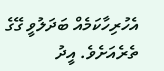އެހުރިހާކަމެއް ބަދަލުވީ ގޭގެ ތެރެއަށެވެ. އީދު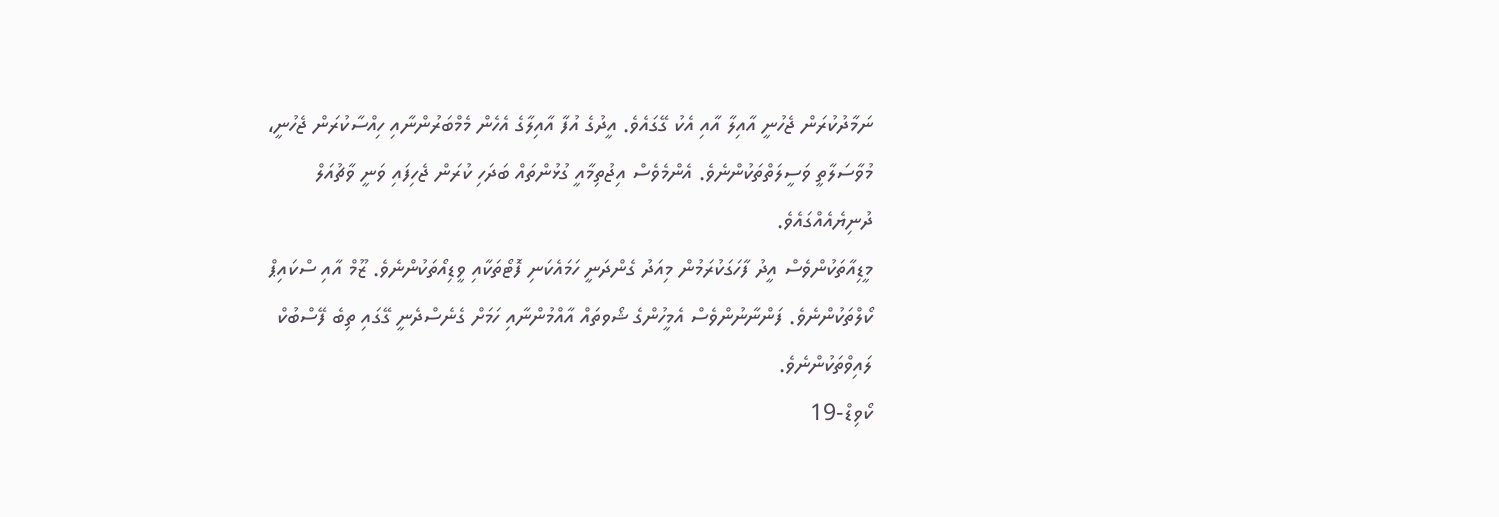ނަމާދުކުރަން ޖެހުނީ އާއިލާ އާއި އެކު ގޭގައެވެ. އީދުގެ އުފާ އާއިލާގެ އެހެން މެމްބަރުންނާއި ހިއްސާކުރަން ޖެހުނީ، މުވާސަލާތީ ވަސީލަތްތަކުންނެވެ. އެންމެވެސް އިޖުތިމާއީ ގުޅުންތައް ބަދަހި ކުރަން ޖެހިފައި ވަނީ ވާޗުއަލް ދުނިޔެއެއްގައެވެ.
މީޑިއާތަކުންވެސް އީދު ފާހަގަކުރަމުން މިއަދު ގެންދަނީ ހަމައެކަނި ފޮޓޯތަކާއި ވީޑިއޯތަކުންނެވެ. ޒޫމް އާއި ސްކައިޕް ކޯލްތަކުންނެވެ. ފަންނާނުންވެސް އެމީހުންގެ ޝޯވތައް އާއްމުންނާއި ހަމަށް ގެނެސްދެނީ ގޭގައި ތިބެ ފޭސްބުކް ލައިވްތަކުންނެވެ.
ކޯވިޑް-19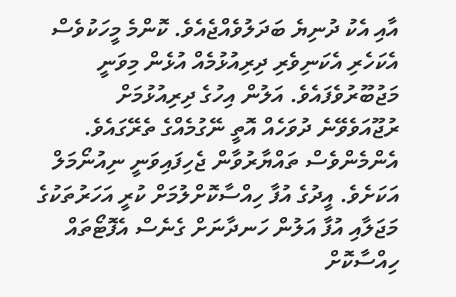އާއި އެކު ދުނިޔެ ބަދަލުވެއްޖެއެވެ. ކޮންމެ މީހަކުވެސް އެކަހެރި އެކަނިވެރި ދިރިއުޅުމެއް އުޅެން މިވަނީ މަޖުބޫރުވެފައެވެ. އަލުން އިހުގެ ދިރިއުޅުމަށް ރުޖޫއަވެވޭނެ ދުވަހެއް އޮތީ ނޭގުމެއްގެ ތެރޭގައެވެ. އެންމެންވެސް ތައްޔާރުވާން ޖެހިފައިވަނީ ނިއުނޯމަލް އަކަށެވެ. އީދުގެ އުފާ ހިއްސާކޮށްލުމަށް ކުރީ އަހަރުތަކުގެ މަޖަލާއި އުފާ އަލުން ހަނދާނަށް ގެނެސް އެފޮޓޯތައް ހިއްސާކޮށް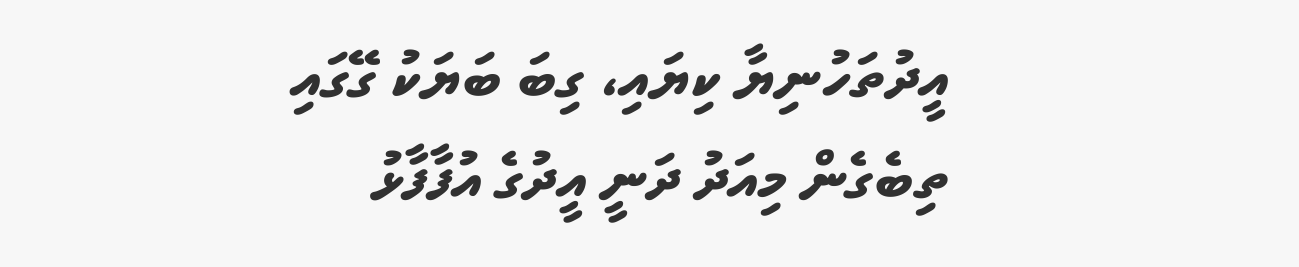އީދުތަހުނިޔާ ކިޔައި، ގިބަ ބަޔަކު ގޭގައި ތިބެގެން މިއަދު ދަނީ އީދުގެ އުފާފާޅު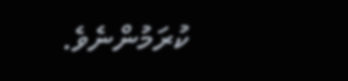ކުރަމުންނެވެ.